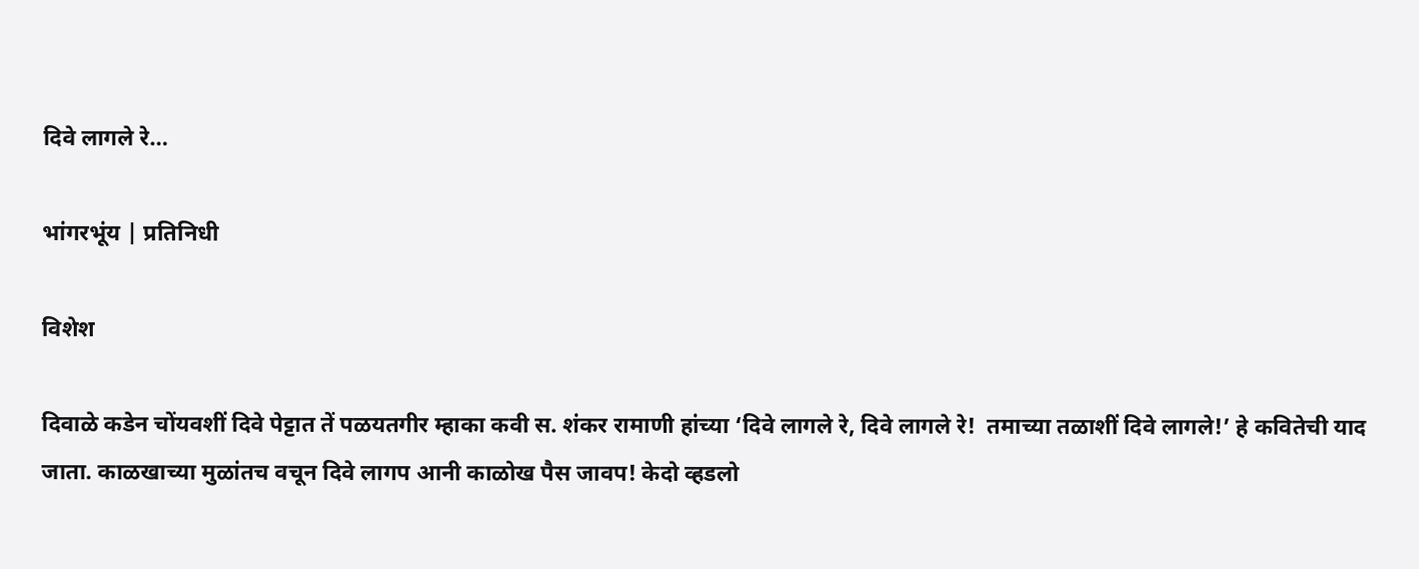दिवे लागले रे…

भांगरभूंय | प्रतिनिधी

विशेश

दिवाळे कडेन चोंयवशीं दिवे पेट्टात तें पळयतगीर म्हाका कवी स. शंकर रामाणी हांच्या ‘दिवे लागले रे, दिवे लागले रे!  तमाच्या तळाशीं दिवे लागले!’ हे कवितेची याद जाता. काळखाच्या मुळांतच वचून दिवे लागप आनी काळोख पैस जावप! केदो व्हडलो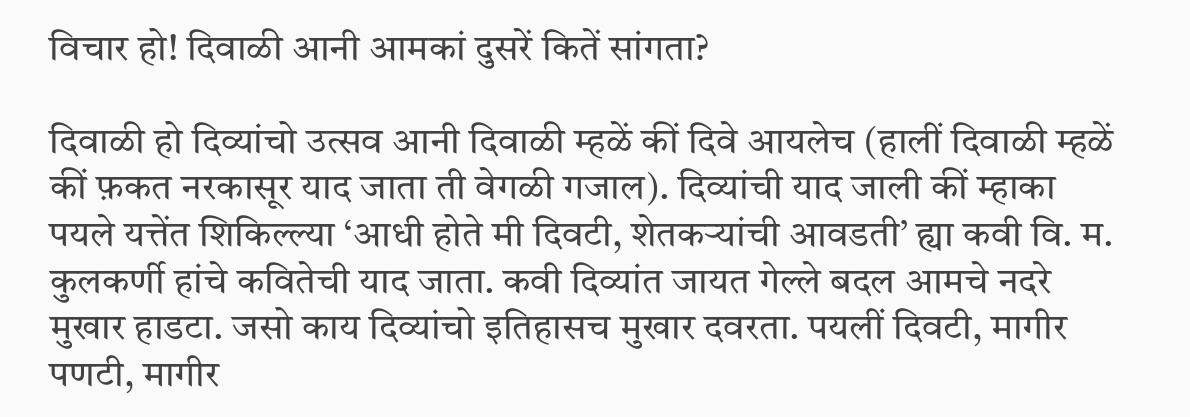विचार हो! दिवाळी आनी आमकां दुसरें कितें सांगता?

दिवाळी हो दिव्यांचो उत्सव आनी दिवाळी म्हळें कीं दिवे आयलेच (हालीं दिवाळी म्हळें कीं फ़कत नरकासूर याद जाता ती वेगळी गजाल). दिव्यांची याद जाली कीं म्हाका पयले यत्तेंत शिकिल्ल्या ‘आधी होते मी दिवटी, शेतकऱ्यांची आवडती’ ह्या कवी वि. म. कुलकर्णी हांचे कवितेची याद जाता. कवी दिव्यांत जायत गेल्ले बदल आमचे नदरे मुखार हाडटा. जसो काय दिव्यांचो इतिहासच मुखार दवरता. पयलीं दिवटी, मागीर पणटी, मागीर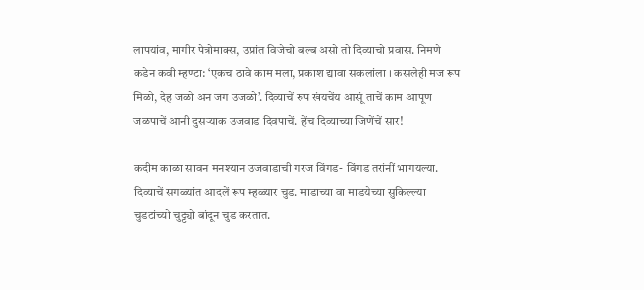लापयांव, मागीर पेत्रोमाक्स, उप्रांत विजेचो बल्ब असो तो दिव्याचो प्रवास. निमणे कडेन कवी म्हण्टा: ‘एकच ठावे काम मला, प्रकाश द्यावा सकलांला । कसलेही मज रूप मिळो, देह जळो अन जग उजळो’. दिव्याचें रुप खंयचेंय आसूं ताचें काम आपूण जळपाचें आनी दुसऱ्याक उजवाड दिवपाचें. हेंच दिव्याच्या जिणेंचें सार!

कदीम काळा सावन मनश्यान उजवाडाची गरज विंगड- विंगड तरांनीं भागयल्या. दिव्याचें सगळ्यांत आदलें रूप म्हळ्यार चुड. माडाच्या वा माडयेच्या सुकिल्ल्या चुडटांच्यो चुट्ट्यो बांदून चुड करतात.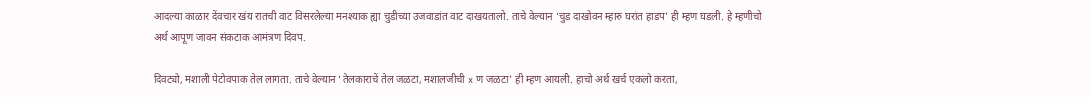आदल्या काळार देंवचार खंय रातची वाट विसरलेल्या मनश्याक ह्या चुडीच्या उजवाडांत वाट दाखयतालो. ताचे वेल्यान ‘चुड दाखोवन म्हारु घरांत हाडप’ ही म्हण घडली. हे म्हणीचो अर्थ आपूण जावन संकटाक आमंत्रण दिवप.

दिवट्यो, मशाली पेटोवपाक तेल लागता. ताचे वेल्यान ‘तेलकाराचें तेल जळटा, मशालजीची x ण जळटा’ ही म्हण आयली. हाचो अर्थ खर्च एकलो करता,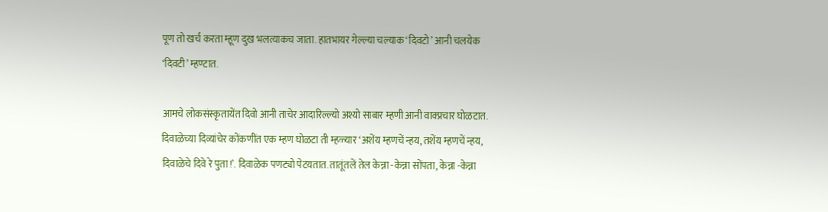पूण तो खर्च करता म्हूण दुख भलत्याकच जाता. हातभायर गेल्ल्या चल्याक ‘दिवटो’ आनी चलयेक ‘दिवटी’ म्हण्टात.

आमचे लोकसंस्कृतायेंत दिवो आनी ताचेर आदारिल्ल्यो अश्यो साबार म्हणी आनी वाक्प्रचार घोळटात. दिवाळेच्या दिव्यांचेर कोंकणींत एक म्हण घोळटा ती म्हळ्यार ‘अशेंय म्हणचें न्हय, तशेंय म्हणचें न्हय, दिवाळेचे दिवे रे पुता!’. दिवाळेक पणट्यो पेटयतात. तातूंतलें तेल केन्ना -केन्ना सोंपता, केन्ना -केन्ना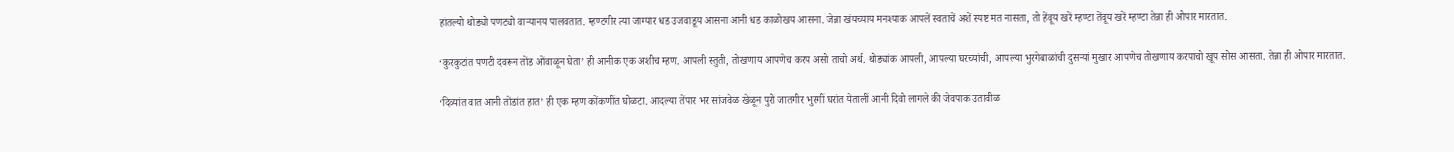हांतल्यो थोड्यो पणट्यो वाऱ्यानय पालवतात. म्हण्टगीर त्या जाग्यार धड उजवाडूय आसना आनी धड काळोखय आसना. जेन्ना खंयच्याय मनश्याक आपलें स्वताचें अशें स्पष्ट मत नासता, तो हेंवूय खरें म्हण्टा तेंवूय खरें म्हण्टा तेन्ना ही ओपार मारतात.

‘कुरकुटांत पणटी दवरून तोंड ओंवाळून घेता’ ही आनीक एक अशीच म्हण. आपली स्तुती, तोखणाय आपणेच करप असो ताचो अर्थ. थोड्यांक आपली, आपल्या घरच्यांची, आपल्या भुरगेबाळांची दुसऱ्यां मुखार आपणेच तोखणाय करपाचो खूप सोस आसता. तेन्ना ही ओपार मारतात.

‘दिव्यांत वात आनी तोंडांत हात’ ही एक म्हण कोंकणींत घोळटा. आदल्या तेंपार भर सांजवेळ खेळून पुरो जातगीर भुरगीं घरांत येतालीं आनी दिवो लागले की जेवपाक उतावीळ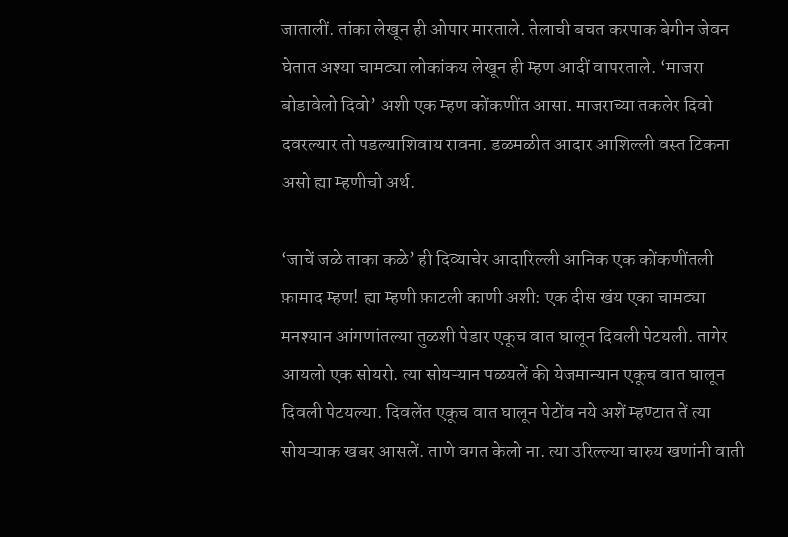जातालीं. तांका लेखून ही ओपार मारताले. तेलाची बचत करपाक बेगीन जेवन घेतात अश्या चामट्या लोकांकय लेखून ही म्हण आदीं वापरताले. ‘माजरा बोडावेलो दिवो’ अशी एक म्हण कोंकणींत आसा. माजराच्या तकलेर दिवो दवरल्यार तो पडल्याशिवाय रावना. डळमळीत आदार आशिल्ली वस्त टिकना असो ह्या म्हणीचो अर्थ.

‘जाचें जळे ताका कळे’ ही दिव्याचेर आदारिल्ली आनिक एक कोंकणींतली फ़ामाद म्हण! ह्या म्हणी फ़ाटली काणी अशी: एक दीस खंय एका चामट्या मनश्यान आंगणांतल्या तुळशी पेडार एकूच वात घालून दिवली पेटयली. तागेर आयलो एक सोयरो. त्या सोयऱ्यान पळयलें की येजमान्यान एकूच वात घालून दिवली पेटयल्या. दिवलेंत एकूच वात घालून पेटोंव नये अशें म्हण्टात तें त्या सोयऱ्याक खबर आसलें. ताणे वगत केलो ना. त्या उरिल्ल्या चारुय खणांनी वाती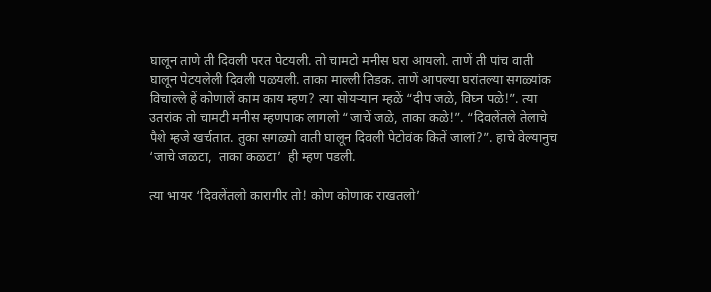घालून ताणे ती दिवली परत पेटयली. तो चामटो मनीस घरा आयलो. ताणें ती पांच वाती घालून पेटयलेली दिवली पळयली. ताका माल्ली तिडक. ताणें आपल्या घरांतल्या सगळ्यांक विचाल्ले हें कोणालें काम काय म्हण? त्या सोयऱ्यान म्हळें “दीप जळे, विघ्न पळे!”. त्या उतरांक तो चामटी मनीस म्हणपाक लागलो “जाचें जळे, ताका कळे!”. “दिवलेंतले तेलाचे पैशे म्हजे खर्चतात. तुका सगळ्यो वाती घालून दिवली पेटोवंक कितें जालां?”. हाचे वेल्यानुच ‘जाचे जळटा,  ताका कळटा’  ही म्हण पडली.

त्या भायर ‘दिवलेंतलो कारागीर तो! कोण कोणाक राखतलो’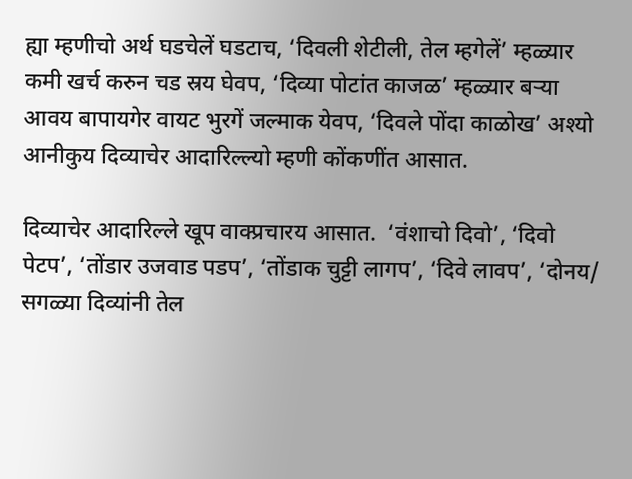ह्या म्हणीचो अर्थ घडचेलें घडटाच, ‘दिवली शेटीली, तेल म्हगेलें’ म्हळ्यार कमी खर्च करुन चड स्रय घेवप, ‘दिव्या पोटांत काजळ’ म्हळ्यार बऱ्या आवय बापायगेर वायट भुरगें जल्माक येवप, ‘दिवले पोंदा काळोख’ अश्यो आनीकुय दिव्याचेर आदारिल्ल्यो म्हणी कोंकणींत आसात.

दिव्याचेर आदारिल्ले खूप वाक्प्रचारय आसात.  ‘वंशाचो दिवो’, ‘दिवो पेटप’, ‘तोंडार उजवाड पडप’, ‘तोंडाक चुट्टी लागप’, ‘दिवे लावप’, ‘दोनय/ सगळ्या दिव्यांनी तेल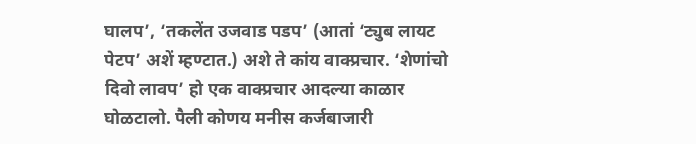घालप’, ‘तकलेंत उजवाड पडप’ (आतां ‘ट्युब लायट पेटप’ अशें म्हण्टात.) अशे ते कांय वाक्प्रचार. ‘शेणांचो दिवो लावप’ हो एक वाक्प्रचार आदल्या काळार घोळटालो. पैली कोणय मनीस कर्जबाजारी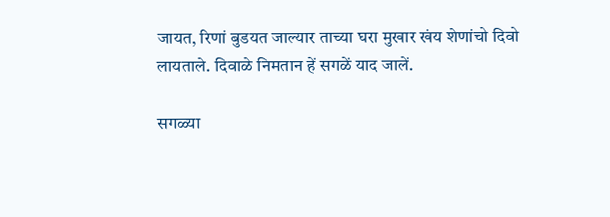जायत, रिणां बुडयत जाल्यार ताच्या घरा मुखार खंय शेणांचो दिवो लायताले. दिवाळे निमतान हें सगळें याद जालें.

सगळ्या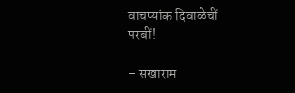वाचप्यांक दिवाळेचीं परबीं!

– सखाराम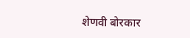शेणवी बोरकार